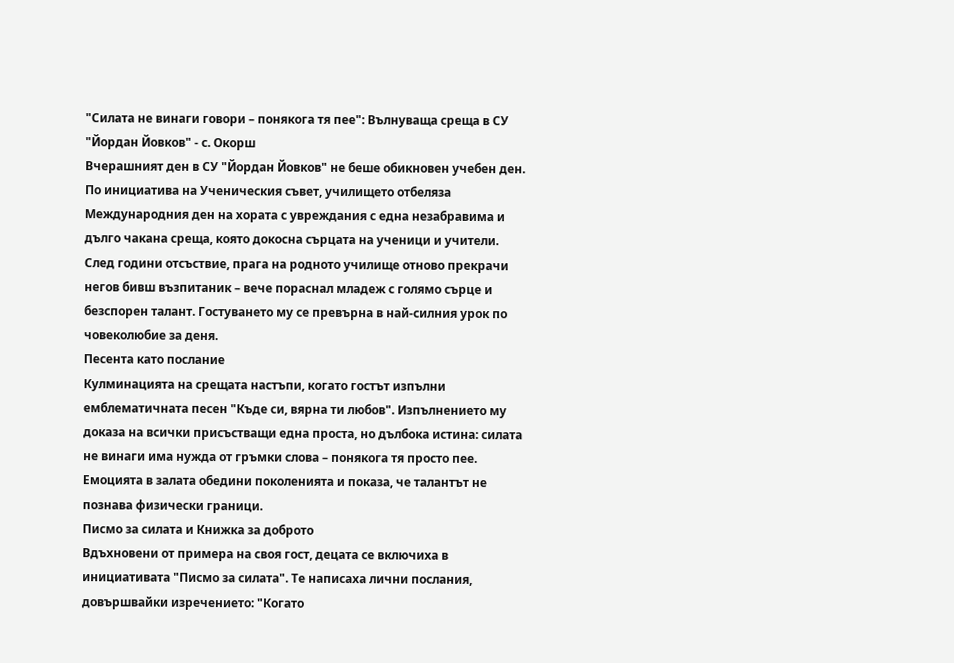"Силата не винаги говори – понякога тя пее": Вълнуваща среща в СУ "Йордан Йовков" - с. Окорш
Вчерашният ден в СУ "Йордан Йовков" не беше обикновен учебен ден. По инициатива на Ученическия съвет, училището отбеляза Международния ден на хората с увреждания с една незабравима и дълго чакана среща, която докосна сърцата на ученици и учители.
След години отсъствие, прага на родното училище отново прекрачи негов бивш възпитаник – вече пораснал младеж с голямо сърце и безспорен талант. Гостуването му се превърна в най-силния урок по човеколюбие за деня.
Песента като послание
Кулминацията на срещата настъпи, когато гостът изпълни емблематичната песен "Къде си, вярна ти любов". Изпълнението му доказа на всички присъстващи една проста, но дълбока истина: силата не винаги има нужда от гръмки слова – понякога тя просто пее. Емоцията в залата обедини поколенията и показа, че талантът не познава физически граници.
Писмо за силата и Книжка за доброто
Вдъхновени от примера на своя гост, децата се включиха в инициативата "Писмо за силата". Те написаха лични послания, довършвайки изречението: "Когато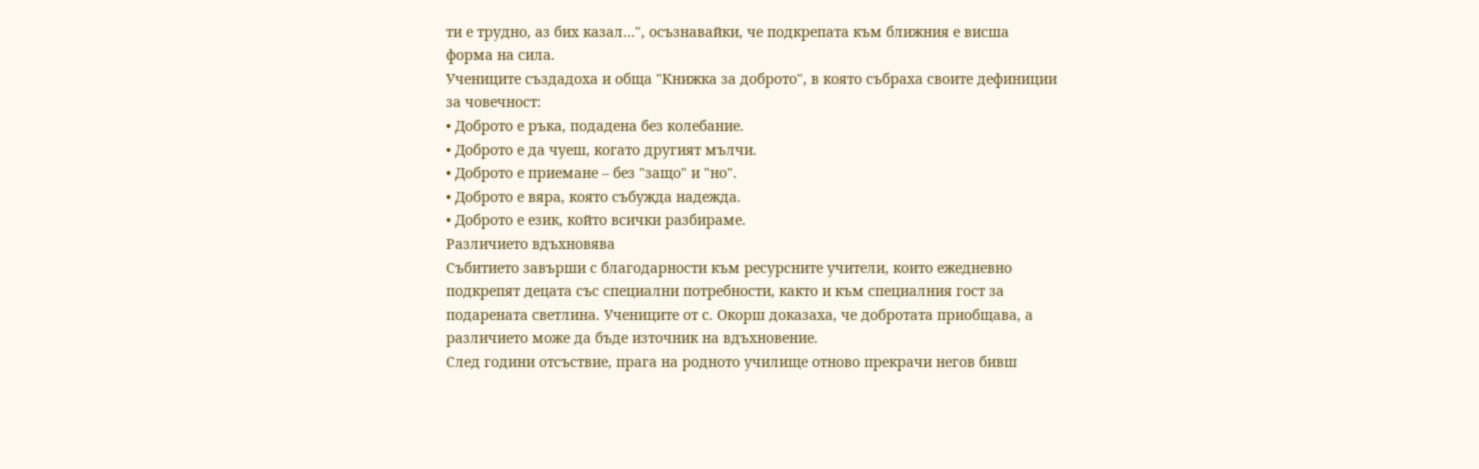ти е трудно, аз бих казал…", осъзнавайки, че подкрепата към ближния е висша форма на сила.
Учениците създадоха и обща "Книжка за доброто", в която събраха своите дефиниции за човечност:
• Доброто е ръка, подадена без колебание.
• Доброто е да чуеш, когато другият мълчи.
• Доброто е приемане – без "защо" и "но".
• Доброто е вяра, която събужда надежда.
• Доброто е език, който всички разбираме.
Различието вдъхновява
Събитието завърши с благодарности към ресурсните учители, които ежедневно подкрепят децата със специални потребности, както и към специалния гост за подарената светлина. Учениците от с. Окорш доказаха, че добротата приобщава, а различието може да бъде източник на вдъхновение.
След години отсъствие, прага на родното училище отново прекрачи негов бивш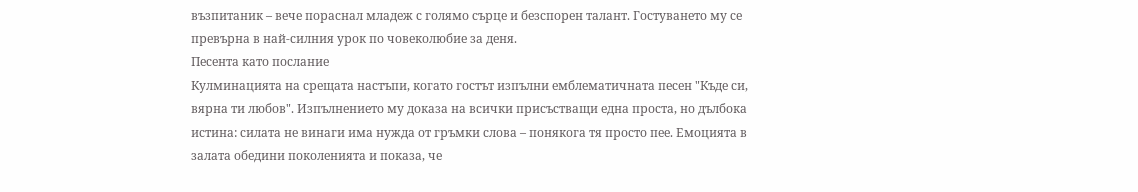възпитаник – вече пораснал младеж с голямо сърце и безспорен талант. Гостуването му се превърна в най-силния урок по човеколюбие за деня.
Песента като послание
Кулминацията на срещата настъпи, когато гостът изпълни емблематичната песен "Къде си, вярна ти любов". Изпълнението му доказа на всички присъстващи една проста, но дълбока истина: силата не винаги има нужда от гръмки слова – понякога тя просто пее. Емоцията в залата обедини поколенията и показа, че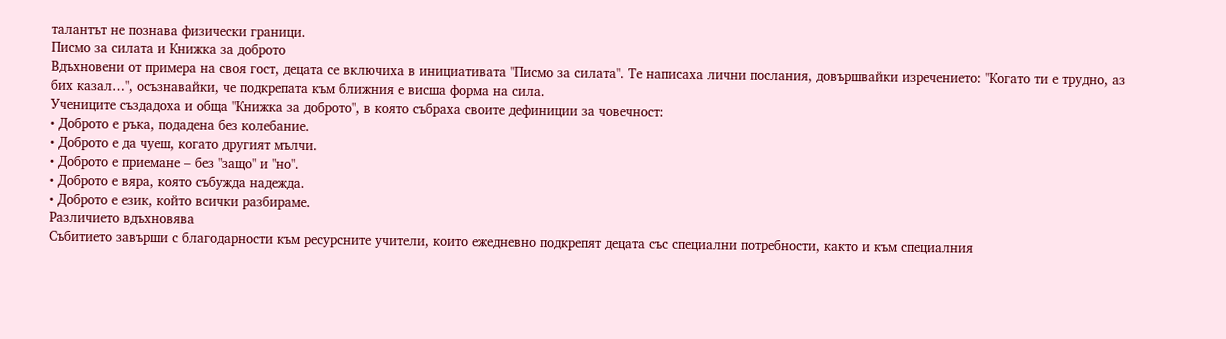талантът не познава физически граници.
Писмо за силата и Книжка за доброто
Вдъхновени от примера на своя гост, децата се включиха в инициативата "Писмо за силата". Те написаха лични послания, довършвайки изречението: "Когато ти е трудно, аз бих казал…", осъзнавайки, че подкрепата към ближния е висша форма на сила.
Учениците създадоха и обща "Книжка за доброто", в която събраха своите дефиниции за човечност:
• Доброто е ръка, подадена без колебание.
• Доброто е да чуеш, когато другият мълчи.
• Доброто е приемане – без "защо" и "но".
• Доброто е вяра, която събужда надежда.
• Доброто е език, който всички разбираме.
Различието вдъхновява
Събитието завърши с благодарности към ресурсните учители, които ежедневно подкрепят децата със специални потребности, както и към специалния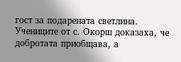гост за подарената светлина. Учениците от с. Окорш доказаха, че добротата приобщава, а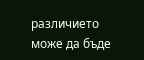различието може да бъде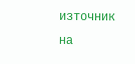източник на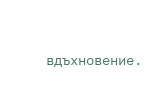вдъхновение.